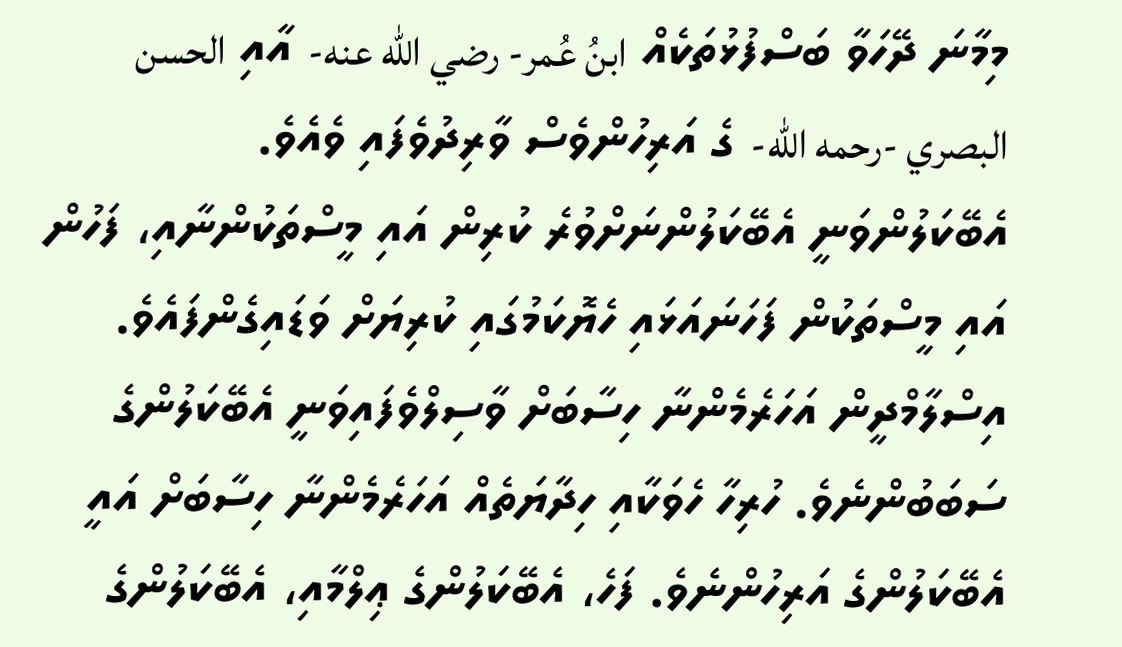މިމާނަ ދޭހަވާ ބަސްފުޅުތަކެއް ابنُ عُمر- رضي الله عنه-  އާއި الحسن البصري -رحمه الله-  ގެ އަރިހުންވެސް ވާރިދުވެފައި ވެއެވެ.
އެބޭކަލުންވަނީ އެބޭކަލުންނަށްވުރެ ކުރިން އައި މީސްތަކުންނާއި، ފަހުން އައި މީސްތަކުން ފަހަނައަޅައި ހެޔޮކަމުގައި ކުރިޔަށް ވަޑައިގެންފައެވެ. އިސްލާމްދީން އަހަރެމެންނާ ހިސާބަށް ވާސިލްވެފައިވަނީ އެބޭކަލުންގެ ސަބަބުންނެވެ. ހުރިހާ ހެވަކާއި ހިދާޔަތެއް އަހަރެމެންނާ ހިސާބަށް އައީ އެބޭކަލުންގެ އަރިހުންނެވެ. ފަހެ، އެބޭކަލުންގެ ޢިލްމާއި، އެބޭކަލުންގެ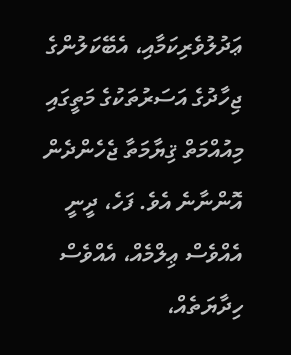ޢަދުލުވެރިކަމާއި، އެބޭކަލުންގެ ޖިހާދުގެ އަސަރުތަކުގެ މަތީގައި މިއުއްމަތް ޤިޔާމަތާ ޖެހެންދެން އޮންނާނެ އެވެ. ފަހެ، ދީނީ އެއްވެސް ޢިލްމެއް، އެއްވެސް ހިދާޔަތެއް،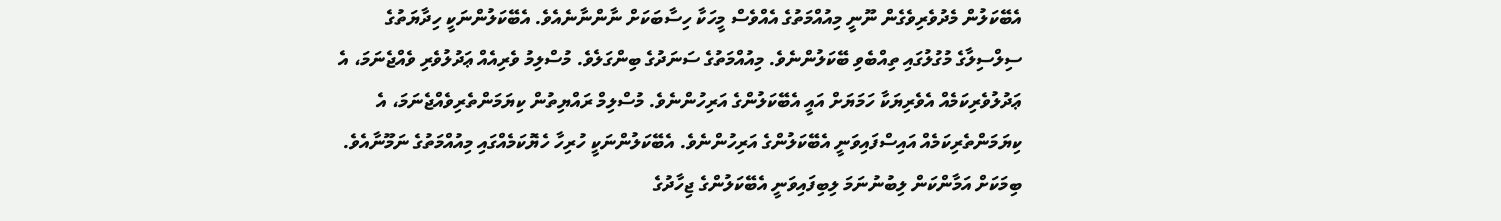އެބޭކަލުން މެދުވެރިވެގެން ނޫނީ މިއުއްމަތުގެ އެއްވެސް މީހަކާ ހިސާބަކަށް ނާންނާނެއެވެ. އެބޭކަލުންނަކީ ހިދާޔަތުގެ ސިލްސިލާގެ މުގުލުގައި ތިއްބެވި ބޭކަލުންނެވެ. މިއުއްމަތުގެ ސަނަދުގެ ބިންގަލެވެ. މުސްލިމު ވެރިއެއް ޢަދުލުވެރި ވެއްޖެނަމަ، އެ ޢަދުލުވެރިކަމެއް އެވެރިޔަކާ ހަމަޔަށް އައީ އެބޭކަލުންގެ އަރިހުންނެވެ. މުސްލިމް ރައްޔިތުން ކިޔަމަންތެރިވެއްޖެނަމަ، އެ ކިޔަމަންތެރިކަމެއް އައިސްފައިވަނީ އެބޭކަލުންގެ އަރިހުންނެވެ. އެބޭކަލުންނަކީ ހުރިހާ ހެޔޮކަމެއްގައި މިއުއްމަތުގެ ނަމޫނާއެވެ. ބިމަކަށް އަމާންކަން ލިބުނުނަމަ ލިބިފައިވަނީ އެބޭކަލުންގެ ޖިހާދުގެ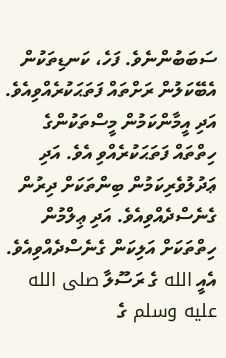ސަބަބުންނެވެ. ފަހެ، ކަނޑިތަކުން އެބޭކަލުން ރަށްތައް ފަތަޙަކުރެއްވިއެވެ. އަދި އީމާންކަމުން މީސްތަކުންގެ ހިތްތައް ފަތަޙަކުރެއްވި އެވެ. އަދި ޢަދުލުވެރިކަމުން ބިންތަކަށް ދިރުން ގެނެސްދެއްވިއެވެ. އަދި ޢިލްމުން ހިތްތަކަށް އަލިކަން ގެނެސްދެއްވިއެވެ. އެއީ الله ގެ ރަސޫލާ صلى الله عليه وسلم ގެ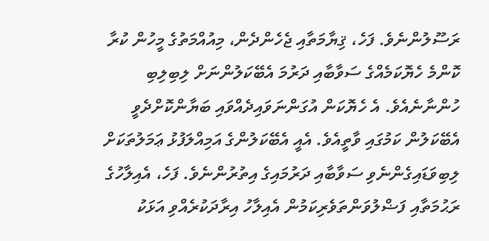ރަސޫލުންނެވެ. ފަހެ، ޤިޔާމަތާއި ޖެހެންދެން، މިއުއްމަތުގެ މީހުން ކުރާ ކޮންމެ ހެޔޮކަމެއްގެ ސަވާބާއި ދަރުމަ އެބޭކަލުންނަށް ލިބިލިބި ހުންނާނެއެވެ. އެ ހެޔޮކަން އުގަންނަވައިދެއްވައި ބަޔާންކޮށްދެވީ އެބޭކަލުން ކަމުގައި ވާތީއެވެ. އެއީ އެބޭކަލުންގެ އަމިއްލަފުޅު ޢަމަލުތަކަށް ލިބިވަޑައިގެންނެވި ސަވާބާއި ދަރުމައިގެ އިތުރުންނެވެ. ފަހެ، އެއިލާހުގެ ރަޙުމަތާއި ފަޟްލުވަންތަވެރިކަމުން އެއިލާހު އިރާދަކުރެއްވި އަޅަކު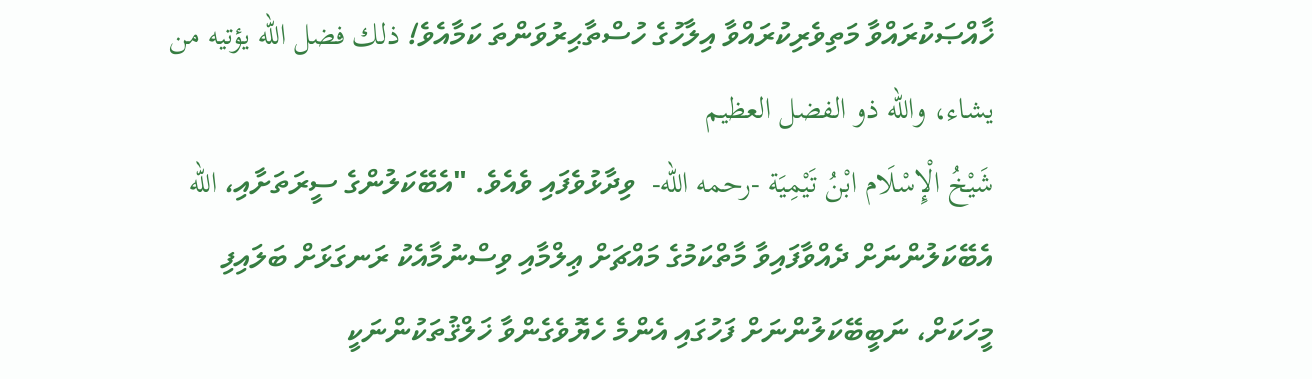ޚާއްޞަކުރައްވާ މަތިވެރިކުރައްވާ އިލާހުގެ ހުސްތާޙިރުވަންތަ ކަމާއެވެ! ذلك فضل الله يؤتيه من يشاء، والله ذو الفضل العظيم
شَيْخُ الْإِسْلَام ابْنُ تَيْمِيَة -رحمه الله-  ވިދާޅުވެފައި ވެއެވެ. "އެބޭކަލުންގެ ސީރަތަށާއި، الله އެބޭކަލުންނަށް ދެއްވާފައިވާ މާތްކަމުގެ މައްޗަށް ޢިލްމާއި ވިސްނުމާއެކު ރަނގަޅަށް ބަލައިފި މީހަކަށް، ނަބީބޭކަލުންނަށް ފަހުގައި އެންމެ ހެޔޮވެގެންވާ ޚަލްޤުތަކުންނަކީ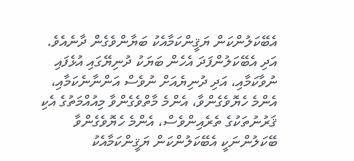އެބޭކަލުންކަން ޔަޤީންކަމާއެކު ބަޔާންވެގެން ދާނެއެވެ. އަދި އެބޭކަލުންފަދަ އެހެން ބަޔަކު ދުނިޔޭގައި އުޅެފައި ނުވާކަމާއި، އަދި ދުނިޔެއަށް ނުވެސް އަންނާނެކަމާއި، އެންމެ ހެޔޮވެގެންވާ، އެންމެ މާތްވެގެންވާ މިއުއްމަތުގެ އެކި ޤަރުނުތަކުގެ ތެރެއިންވެސް، އެންމެ ހެޔޮވެގެންވާ ބޭކަލުންނަކީ އެބޭކަލުންކަން ޔަޤީންކަމާއެކު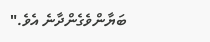ބަޔާންވެގެންދާނެ އެވެ."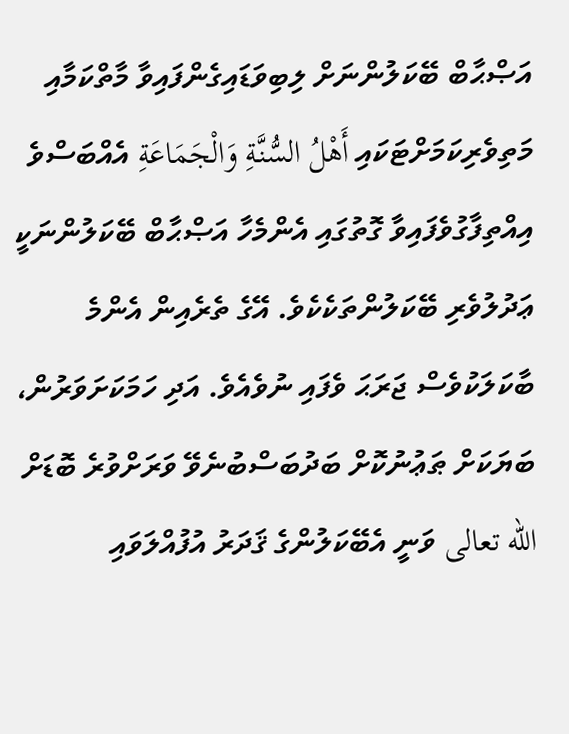އަޞްޙާބް ބޭކަލުންނަށް ލިބިވަޑައިގެންފައިވާ މާތްކަމާއި މަތިވެރިކަމަށްޓަކައި أَهْلُ السُّنَّةِ وَالْجَمَاعَةِ އެއްބަސްވެ އިއްތިފާގުވެފައިވާ ގޮތުގައި އެންމެހާ އަޞްޙާބް ބޭކަލުންނަކީ ޢަދުލުވެރި ބޭކަލުންތަކެކެވެ. އޭގެ ތެރެއިން އެންމެ ބާކަލަކުވެސް ޖަރަޙަ ވެފައި ނުވެއެވެ. އަދި ހަމަކަށަވަރުން، ބަޔަކަށް ޠަޢުނުކޮށް ބަދުބަސްބުނެވޭ ވަރަށްވުރެ ބޮޑަށް الله تعالى ވަނީ އެބޭކަލުންގެ ޤަދަރު އުފުއްލަވައި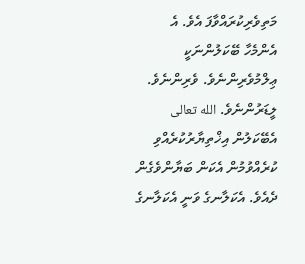މަތިވެރިކުރައްވާފަ އެވެ. އެ އެންމެހާ ބޭކަލުންނަކީ ޢިލްމުވެރިންނެވެ. ވެރިންނެވެ. ލީޑަރުންނެވެ. الله تعالى އެބޭކަލުން އިޚްތިޔާރުކުރެއްވި ކުރެއްވުމުން އެކަން ބަޔާންވެގެން ދެއެވެ. އެކަލާނގެ ވަނީ އެކަލާނގެ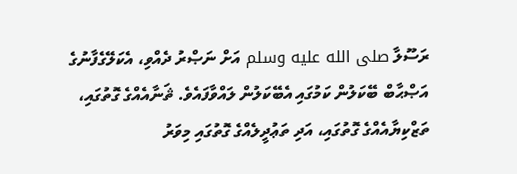ރަސޫލާ صلى الله عليه وسلم އަށް ނަޞްރު ދެއްވި، އެކަލޭގެފާނުގެ އަޞްޙާބް ބޭކަލުން ކަމުގައި އެބޭކަލުން ލައްވާފައެވެ. ޘަނާއެއްގެ ގޮތުގައި، ތަޒްކިޔާއެއްގެ ގޮތުގައި، އަދި ތަޢުދީލެއްގެ ގޮތުގައި މިވަރު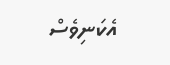އެކަނިވެސް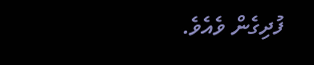ފުދިގެން ވެއެވެ.